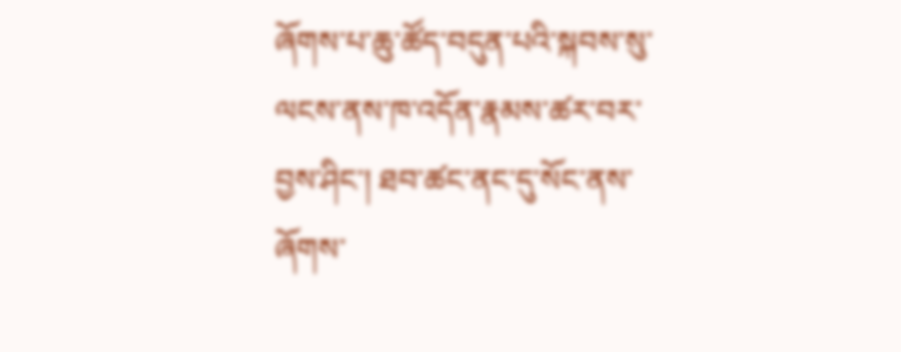ཞོགས་པ་ཆུ་ཚོད་བདུན་པའི་སྐབས་སུ་ལངས་ནས་ཁ་འདོན་རྣམས་ཚར་བར་བྱས་ཤིང་། ཐབ་ཚང་ནང་དུ་སོང་ནས་ཞོགས་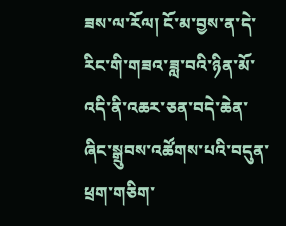ཟས་ལ་རོལ། ངོ་མ་བྱས་ན་དེ་རིང་གི་གཟའ་ཟླ་བའི་ཉིན་མོ་འདི་ནི་འཆར་ཅན་བདེ་ཆེན་ཞིང་སྒྲུབས་འཚོགས་པའི་བདུན་ཕྲག་གཅིག་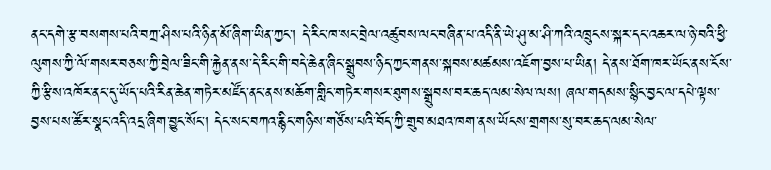ནང་དགེ་རྩ་བསགས་པའི་བཀྲ་ཤིས་པའི་ཉིན་མོ་ཞིག་ཡིན་ཀྱང་། དེ་རིང་ཁ་སང་བྲེལ་འཚུབས་ལང་བཞིན་པ་འདི་ནི་ཡེ་ཤུ་མ་ཤི་ཀའི་འཁྲུངས་སྐར་དང་འཆར་ལ་ཉེ་བའི་ཕྱི་ལུགས་ཀྱི་ལོ་གསར་བཅས་ཀྱི་བྲེལ་ཟིང་གི་རྐྱེན་ནས་དེ་རིང་གི་བདེ་ཆེན་ཞིང་སྒྲུབས་ཉིད་ཀྱང་གནས་སྐབས་མཚམས་འཇོག་བྱས་པ་ཡིན། དེ་ནས་ཐོག་ཁར་ཡོང་ནས་ངོས་ཀྱི་རྩིས་འཁོར་ནང་དུ་ཡོད་པའི་རིན་ཆེན་གཏེར་མཛོད་ནང་ནས་མཆོག་གླིང་གཏེར་གསར་ཐུགས་སྒྲུབས་བར་ཆད་ལམ་སེལ་ལས། ཞལ་གདམས་སྙིང་བྱང་ལ་དཔེ་ལྟས་བྱས་པས་ཚོར་སྣང་འདི་འདྲ་ཞིག་བྱུང་སོང་། དེང་སང་བཀའ་རྙིང་གཉིས་གཙོས་པའི་བོད་ཀྱི་གྲུབ་མཐའ་ཁག་ནས་ཡོངས་གྲགས་སུ་བར་ཆད་ལམ་སེལ་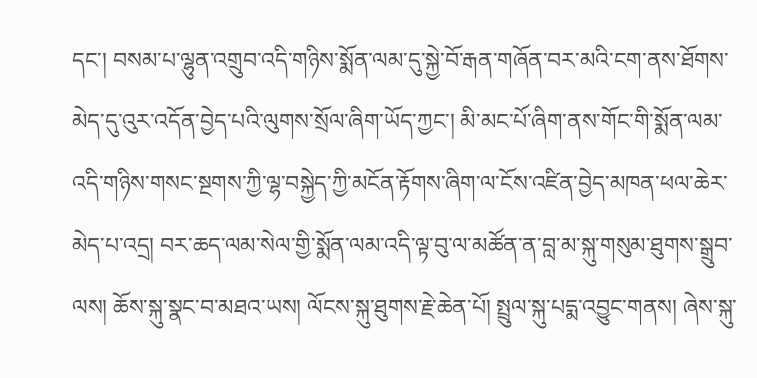དང་། བསམ་པ་ལྷུན་འགྲུབ་འདི་གཉིས་སྨོན་ལམ་དུ་སྐྱེ་བོ་རྒན་གཞོན་བར་མའི་ངག་ནས་ཐོགས་མེད་དུ་འུར་འདོན་བྱེད་པའི་ལུགས་སྲོལ་ཞིག་ཡོད་ཀྱང་། མི་མང་པོ་ཞིག་ནས་གོང་གི་སྨོན་ལམ་འདི་གཉིས་གསང་སྔགས་ཀྱི་ལྷ་བསྐྱེད་ཀྱི་མངོན་རྟོགས་ཞིག་ལ་ངོས་འཛིན་བྱེད་མཁན་ཕལ་ཆེར་མེད་པ་འདྲ། བར་ཆད་ལམ་སེལ་གྱི་སྨོན་ལམ་འདི་ལྟ་བུ་ལ་མཚོན་ན་བླ་མ་སྐུ་གསུམ་ཐུགས་སྒྲུབ་ལས། ཆོས་སྐུ་སྣང་བ་མཐའ་ཡས། ལོངས་སྐུ་ཐུགས་རྗེ་ཆེན་པོ། སྤྲུལ་སྐུ་པདྨ་འབྱུང་གནས། ཞེས་སྐུ་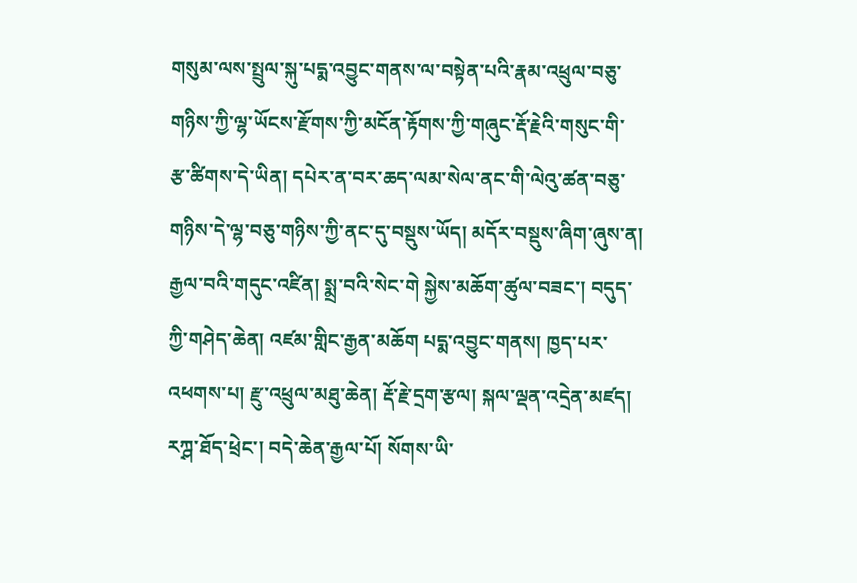གསུམ་ལས་སྤྲུལ་སྐུ་པདྨ་འབྱུང་གནས་ལ་བསྟེན་པའི་རྣམ་འཕྲུལ་བཅུ་གཉིས་ཀྱི་ལྷ་ཡོངས་རྫོགས་ཀྱི་མངོན་རྟོགས་ཀྱི་གཞུང་རྡོ་རྗེའི་གསུང་གི་རྩ་ཚིགས་དེ་ཡིན། དཔེར་ན་བར་ཆད་ལམ་སེལ་ནང་གི་ལེའུ་ཚན་བཅུ་གཉིས་དེ་ལྷ་བཅུ་གཉིས་ཀྱི་ནང་དུ་བསྡུས་ཡོད། མདོར་བསྡུས་ཞིག་ཞུས་ན། རྒྱལ་བའི་གདུང་འཛིན། སྨྲ་བའི་སེང་གེ སྐྱེས་མཆོག་ཚུལ་བཟང་། བདུད་ཀྱི་གཤེད་ཆེན། འཛམ་གླིང་རྒྱན་མཆོག པདྨ་འབྱུང་གནས། ཁྱད་པར་འཕགས་པ། རྫུ་འཕྲུལ་མཐུ་ཆེན། རྡོ་རྗེ་དྲག་རྩལ། སྐལ་ལྡན་འདྲེན་མཛད། རཀྴ་ཐོད་ཕྲེང་། བདེ་ཆེན་རྒྱལ་པོ། སོགས་ཡི་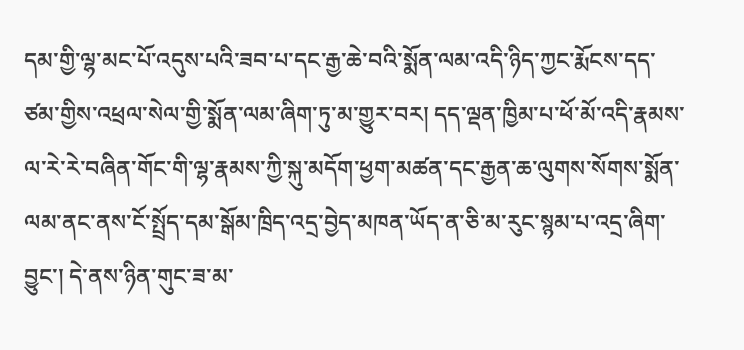དམ་གྱི་ལྷ་མང་པོ་འདུས་པའི་ཟབ་པ་དང་རྒྱ་ཆེ་བའི་སྨོན་ལམ་འདི་ཉིད་ཀྱང་རྨོངས་དད་ཙམ་གྱིས་འཕྲལ་སེལ་གྱི་སྨོན་ལམ་ཞིག་ཏུ་མ་གྱུར་བར། དད་ལྡན་ཁྱིམ་པ་ཕོ་མོ་འདི་རྣམས་ལ་རེ་རེ་བཞིན་གོང་གི་ལྷ་རྣམས་ཀྱི་སྐུ་མདོག་ཕྱག་མཚན་དང་རྒྱན་ཆ་ལུགས་སོགས་སྨོན་ལམ་ནང་ནས་ངོ་སྤྲོད་དམ་སྒོམ་ཁྲིད་འདྲ་བྱེད་མཁན་ཡོད་ན་ཅི་མ་རུང་སྙམ་པ་འདྲ་ཞིག་བྱུང་། དེ་ནས་ཉིན་གུང་ཟ་མ་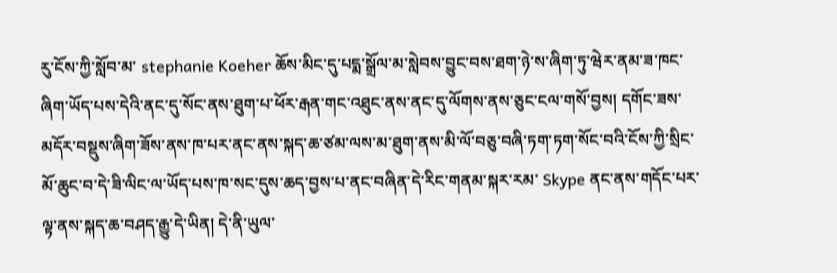རུ་ངོས་ཀྱི་སློབ་མ་ stephanie Koeher ཆོས་མིང་དུ་པདྨ་སྒྲོལ་མ་སླེབས་བྱུང་བས་ཐག་ཉེ་ས་ཞིག་ཏུ་ཝེར་ནམ་ཟ་ཁང་ཞིག་ཡོད་པས་དེའི་ནང་དུ་སོང་ནས་ཐུག་པ་ཕོར་རྒན་གང་འཐུང་ནས་ནང་དུ་ལོགས་ནས་ཅུང་ངལ་གསོ་བྱས། དགོང་ཟས་མདོར་བསྡུས་ཞིག་ཟོས་ནས་ཁ་པར་ནང་ནས་སྐད་ཆ་ཙམ་ལས་མ་ཐུག་ནས་མི་ལོ་བཅུ་བཞི་ཏག་ཏག་སོང་བའི་ངོས་ཀྱི་སྲིང་མོ་ཆུང་བ་དེ་ཟི་ལིང་ལ་ཡོད་པས་ཁ་སང་དུས་ཆད་བྱས་པ་ནང་བཞིན་དེ་རིང་གནམ་སྐར་རམ་ Skype ནང་ནས་གདོང་པར་ལྟ་ནས་སྐད་ཆ་བཤད་རྒྱུ་དེ་ཡིན། དེ་ནི་ཡུལ་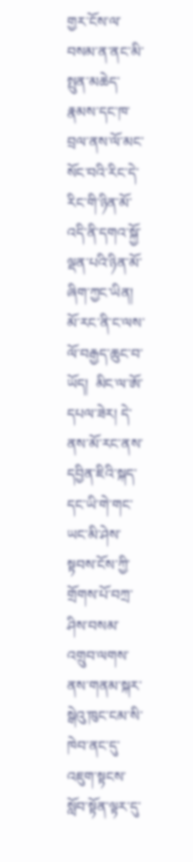གྱར་ངོས་ལ་བསམ་ན་ནང་མི་སྤུན་མཆེད་རྣམས་དང་ཁ་བྲལ་ནས་ལོ་མང་སོང་བའི་རིང་དེ་རིང་གི་ཉིན་མོ་འདི་ནི་དགའ་སྐྱོ་ལྡན་པའི་ཉིན་མོ་ཞིག་ཀྱང་ཡིན། མོ་རང་ནི་ང་ལས་ལོ་བརྒྱད་ཆུང་བ་ཡོད།  མིང་ལ་ཨོ་དཔལ་ཟེར། དེ་ནས་མོ་རང་ནས་དབྱིན་ཇིའི་སྐད་དང་ཡི་གེ་གང་ཡང་མི་ཤེས་སྟབས་ངོས་ཀྱི་གྲོགས་པོ་བཀྲ་ཤིས་བསམ་འགྲུབ་ལགས་ནས་གནམ་སྐར་སྒེའུ་ཁུང་ངམ་སི་ཁེབ་ནང་དུ་འཇུག་སྟངས་སློབ་སྟོན་ལྟར་དུ་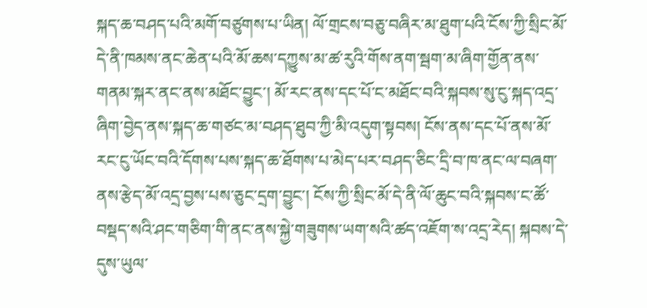སྐད་ཆ་བཤད་པའི་མགོ་བཙུགས་པ་ཡིན། ལོ་གྲངས་བཅུ་བཞིར་མ་ཐུག་པའི་ངོས་ཀྱི་སྲིང་མོ་དེ་ནི་ཁམས་ནང་ཆེན་པའི་མོ་ཆས་དཀྱུས་མ་ཚ་རུའི་གོས་ནག་སྦག་མ་ཞིག་གྱོན་ནས་གནམ་སྐར་ནང་ནས་མཐོང་བྱུང་། མོ་རང་ནས་དང་པོ་ང་མཐོང་བའི་སྐབས་སུ་ངུ་སྐད་འདྲ་ཞིག་བྱེད་ནས་སྐད་ཆ་གཙང་མ་བཤད་ཐུབ་ཀྱི་མི་འདུག་སྟབས། ངོས་ནས་དང་པོ་ནས་མོ་རང་ངུ་ཡོང་བའི་དོགས་པས་སྐད་ཆ་ཐོགས་པ་མེད་པར་བཤད་ཅིང་དྲི་བ་ཁ་ནང་ལ་བཞག་ནས་རྩེད་མོ་འདྲ་བྱས་པས་ཅུང་དྲག་བྱུང་། ངོས་ཀྱི་སྲིང་མོ་དེ་ནི་ལོ་ཆུང་བའི་སྐབས་ང་ཚོ་བསྡད་སའི་ཤང་གཅིག་གི་ནང་ནས་སྐྱེ་གཟུགས་ཡག་སའི་ཚད་འཇོག་ས་འདྲ་རེད། སྐབས་དེ་དུས་ཡུལ་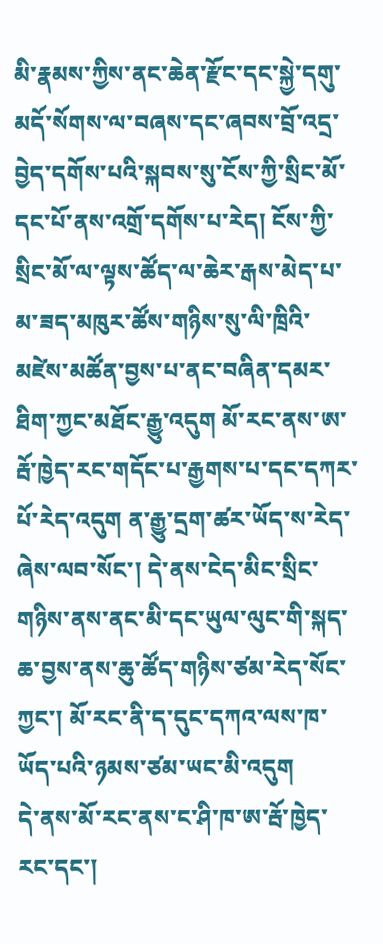མི་རྣམས་ཀྱིས་ནང་ཆེན་རྫོང་དང་སྐྱེ་དགུ་མདོ་སོགས་ལ་བཞས་དང་ཞབས་བྲོ་འདྲ་བྱེད་དགོས་པའི་སྐབས་སུ་ངོས་ཀྱི་སྲིང་མོ་དང་པོ་ནས་འགྲོ་དགོས་པ་རེད། ངོས་ཀྱི་སྲིང་མོ་ལ་ལྟས་ཚོད་ལ་ཆེར་རྒས་མེད་པ་མ་ཟད་མཁུར་ཚོས་གཉིས་སུ་ལི་ཁྲིའི་མཛེས་མཚོན་བྱས་པ་ནང་བཞིན་དམར་ཐིག་ཀྱང་མཐོང་རྒྱུ་འདུག མོ་རང་ནས་ཨ་རྦོ་ཁྱེད་རང་གདོང་པ་རྒྱགས་པ་དང་དཀར་པོ་རེད་འདུག ན་རྒྱུ་དྲག་ཚར་ཡོད་ས་རེད་ཞེས་ལབ་སོང་། དེ་ནས་ངེད་མིང་སྲིང་གཉིས་ནས་ནང་མི་དང་ཡུལ་ལུང་གི་སྐད་ཆ་བྱས་ནས་ཆུ་ཚོད་གཉིས་ཙམ་རེད་སོང་ཀྱང་། མོ་རང་ནི་ད་དུང་དཀའ་ལས་ཁ་ཡོད་པའི་ཉམས་ཙམ་ཡང་མི་འདུག
དེ་ནས་མོ་རང་ནས་ང་ཤི་ཁ་ཨ་རྦོ་ཁྱེད་རང་དང་།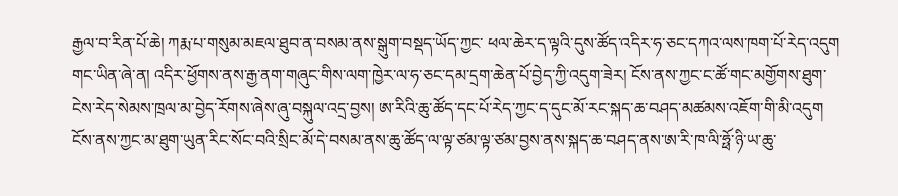རྒྱལ་བ་རིན་པོ་ཆེ། ཀརྨ་པ་གསུམ་མཇལ་ཐུབ་ན་བསམ་ནས་སྒུག་བསྡད་ཡོད་ཀྱང་ ཕལ་ཆེར་ད་ལྟའི་དུས་ཚོད་འདིར་ཧ་ཅང་དཀའ་ལས་ཁག་པོ་རེད་འདུག གང་ཡིན་ཞེ་ན། འདིར་ཕྱོགས་ནས་རྒྱ་ནག་གཞུང་གིས་ལག་ཁྱེར་ལ་ཧ་ཅང་དམ་དྲག་ཆེན་པོ་བྱེད་ཀྱི་འདུག་ཟེར། ངོས་ནས་ཀྱང་ང་ཚོ་གང་མགྱོགས་ཐུག་ངེས་རེད་སེམས་ཁྲལ་མ་བྱེད་རོགས་ཞེས་ཞུ་བསྐུལ་འདྲ་བྱས། ཨ་རིའི་ཆུ་ཚོད་དང་པོ་རེད་ཀྱང་ད་དུང་མོ་རང་སྐད་ཆ་བཤད་མཚམས་འཇོག་གི་མི་འདུག ངོས་ནས་ཀྱང་མ་ཐུག་ཡུན་རིང་སོང་བའི་སྲིང་མོ་དེ་བསམ་ནས་ཆུ་ཚོད་ལ་ལྟ་ཙམ་ལྟ་ཙམ་བྱས་ནས་སྐད་ཆ་བཤད་ནས་ཨ་རི་ཁ་ལི་ཧྥོ་ཉི་ཡ་ཆུ་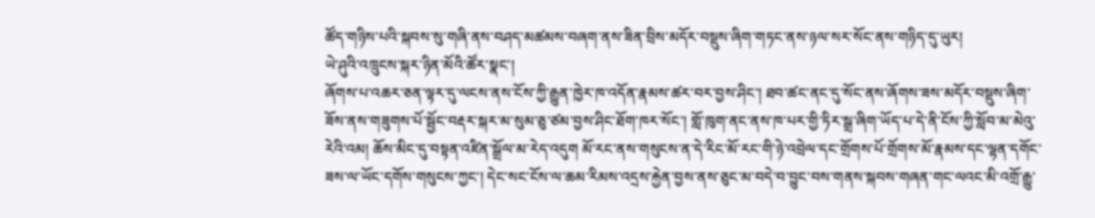ཚོད་གཉིས་པའི་སྐབས་སུ་གཞི་ནས་བཤད་མཚམས་བཞག་ནས་ཟིན་བྲིས་མདོར་བསྡུས་ཞིག་གཏང་ནས་ཉལ་སར་སོང་ནས་གཉིད་དུ་ཡུར།
ཡེ་ཤུའི་འཁྲུངས་སྐར་ཉིན་མོའི་ཚོར་སྣང་།
ཞོགས་པ་འཆར་ཅན་ལྟར་དུ་ལངས་ནས་ངོས་ཀྱི་རྒྱུན་ཁྱེར་ཁ་འདོན་རྣམས་ཚར་བར་བྱས་ཤིང་། ཐབ་ཚང་ནང་དུ་སོང་ནས་ཞོགས་ཟས་མདོར་བསྡུས་ཞིག་ཟོས་ནས་གཟུགས་པོ་སྦྱོང་བརྡར་སྐར་མ་སུམ་ཅུ་ཙམ་བྱས་ཤིང་ཐོག་ཁར་སོང་། གློ་ཁུག་ནང་ནས་ཁ་པར་གྱི་ཏིར་སྒྲ་ཞིག་ཡོད་པ་དེ་ནི་ངོས་ཀྱི་སློབ་མ་མེའུ་རེའི་འམ། ཆོས་མིང་དུ་བསྟན་འཛིན་སྒྲོལ་མ་རེད་འདུག མོ་རང་ནས་གསུངས་ན་དེ་རིང་མོ་རང་གི་ཉེ་འབྲེལ་དང་གྲོགས་པོ་གྲོགས་མོ་རྣམས་དང་ལྷན་དགོང་ཟས་ལ་ཡོང་དགོས་གསུངས་ཀྱང་། དེང་སང་ངོས་ལ་ཆམ་རིམས་འདྲས་རྐྱེན་བྱས་ནས་ཅུང་མ་བདེ་བ་བྱུང་བས་གནས་སྐབས་གཞན་གང་ལའང་མི་འགྲོ་རྒྱུ་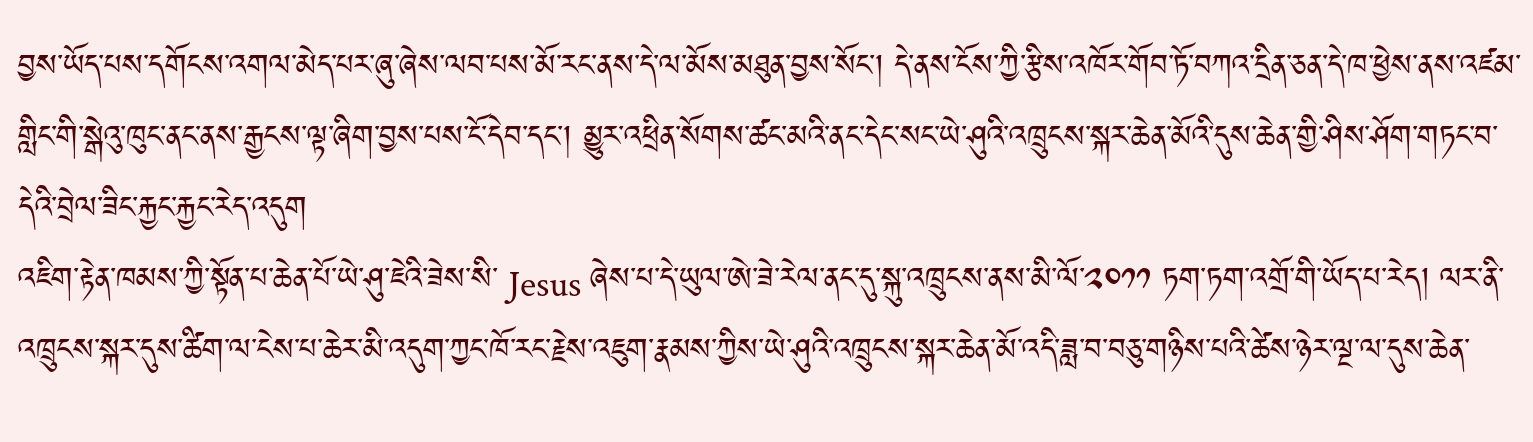བྱས་ཡོད་པས་དགོངས་འགལ་མེད་པར་ཞུ་ཞེས་ལབ་པས་མོ་རང་ནས་དེ་ལ་མོས་མཐུན་བྱས་སོང་། དེ་ནས་ངོས་ཀྱི་རྩིས་འཁོར་གོབ་ཏོ་བཀའ་དྲིན་ཅན་དེ་ཁ་ཕྱེས་ནས་འཛམ་གླིང་གི་སྒེའུ་ཁུང་ནང་ནས་རྒྱངས་ལྟ་ཞིག་བྱས་པས་ངོ་དེབ་དང་། མྱུར་འཕྲིན་སོགས་ཚང་མའི་ནང་དེང་སང་ཡེ་ཤུའི་འཁྲུངས་སྐར་ཆེན་མོའི་དུས་ཆེན་གྱི་ཤིས་ཤོག་གཏང་བ་དེའི་བྲེལ་ཟིང་རྐྱང་རྐྱང་རེད་འདུག
འཇིག་རྟེན་ཁམས་ཀྱི་སྟོན་པ་ཆེན་པོ་ཡེ་ཤུ་ཇེའི་ཟེས་སི་ Jesus ཞེས་པ་དེ་ཡུལ་ཨེ་ཟེ་རེལ་ནང་དུ་སྐུ་འཁྲུངས་ནས་མི་ལོ་༢༠༡༡ ཏག་ཏག་འགྲོ་གི་ཡོད་པ་རེད། ལར་ནི་འཁྲུངས་སྐར་དུས་ཚིག་ལ་ངེས་པ་ཆེར་མི་འདུག་ཀྱང་ཁོ་རང་རྗེས་འཇུག་རྣམས་ཀྱིས་ཡེ་ཤུའི་འཁྲུངས་སྐར་ཆེན་མོ་འདི་ཟླ་བ་བཅུ་གཉིས་པའི་ཚེས་ཉེར་ལྔ་ལ་དུས་ཆེན་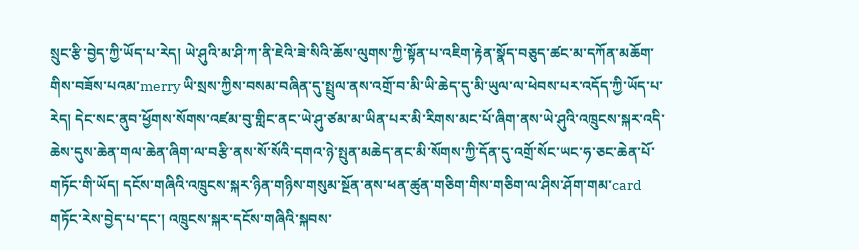སྲུང་རྩི་བྱེད་ཀྱི་ཡོད་པ་རེད། ཡེ་ཤུའི་མ་ཤི་ཀ་ནི་ཇེའི་ཟེ་སིའི་ཆོས་ལུགས་ཀྱི་སྟོན་པ་འཇིག་རྟེན་སྣོད་བཅུད་ཚང་མ་དཀོན་མཆོག་གིས་བཟོས་པའམ་merry ཡི་སྲས་ཀྱིས་བསམ་བཞིན་དུ་སྤྲུལ་ནས་འགྲོ་བ་མི་ཡི་ཆེད་དུ་མི་ཡུལ་ལ་ཕེབས་པར་འདོད་ཀྱི་ཡོད་པ་རེད། དེང་སང་ནུབ་ཕྱོགས་སོགས་འཛམ་བུ་གླིང་ནང་ཡེ་ཤུ་ཙམ་མ་ཡིན་པར་མི་རིགས་མང་པོ་ཞིག་ནས་ཡེ་ཤུའི་འཁྲུངས་སྐར་འདི་ཆེས་དུས་ཆེན་གལ་ཆེན་ཞིག་ལ་བརྩི་ནས་སོ་སོའི་དགའ་ཉེ་སྤུན་མཆེད་ནང་མི་སོགས་ཀྱི་དོན་དུ་འགྲོ་སོང་ཡང་ཧ་ཅང་ཆེན་པོ་གཏོང་གི་ཡོད། དངོས་གཞིའི་འཁྲུངས་སྐར་ཉིན་གཉིས་གསུམ་སྔོན་ནས་ཕན་ཚུན་གཅིག་གིས་གཅིག་ལ་ཤིས་ཤོག་གམ་card གཏོང་རེས་བྱེད་པ་དང་། འཁྲུངས་སྐར་དངོས་གཞིའི་སྐབས་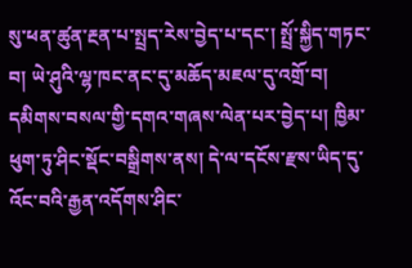སུ་ཕན་ཚུན་རྔན་པ་སྤྲད་རེས་བྱེད་པ་དང་། སྤྲོ་སྐྱིད་གཏང་བ། ཡེ་ཤུའི་ལྷ་ཁང་ནང་དུ་མཆོད་མཇལ་དུ་འགྲོ་བ། དམིགས་བསལ་གྱི་དགའ་གཞས་ལེན་པར་བྱེད་པ། ཁྱིམ་ཕུག་ཏུ་ཤིང་སྡོང་བསྒྲིགས་ནས། དེ་ལ་དངོས་རྫས་ཡིད་དུ་འོང་བའི་རྒྱན་འདོགས་ཤིང་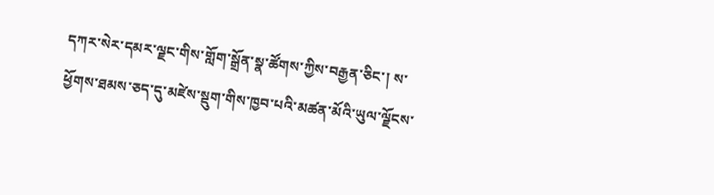དཀར་སེར་དམར་ལྗང་གིས་གློག་སྒྲོན་སྣ་ཚོགས་ཀྱིས་བརྒྱན་ཅིང་། ས་ཕྱོགས་ཐམས་ཅད་དུ་མཛེས་སྡུག་གིས་ཁྱབ་པའི་མཚན་མོའི་ཡུལ་ལྗོངས་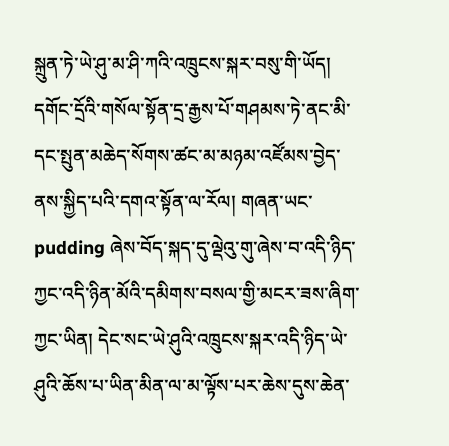སྐྲུན་ཏེ་ཡེ་ཤུ་མ་ཤི་ཀའི་འཁྲུངས་སྐར་བསུ་གི་ཡོད། དགོང་དྲོའི་གསོལ་སྟོན་དྲ་རྒྱས་པོ་གཤམས་ཏེ་ནང་མི་དང་སྤུན་མཆེད་སོགས་ཚང་མ་མཉམ་འཛོམས་བྱེད་ནས་སྐྱིད་པའི་དགའ་སྟོན་ལ་རོལ། གཞན་ཡང་pudding ཞེས་བོད་སྐད་དུ་ལྡེའུ་གུ་ཞེས་བ་འདི་ཉིད་ཀྱང་འདི་ཉིན་མོའི་དམིགས་བསལ་གྱི་མངར་ཟས་ཞིག་ཀྱང་ཡིན། དེང་སང་ཡེ་ཤུའི་འཁྲུངས་སྐར་འདི་ཉིད་ཡེ་ཤུའི་ཆོས་པ་ཡིན་མིན་ལ་མ་ལྟོས་པར་ཆེས་དུས་ཆེན་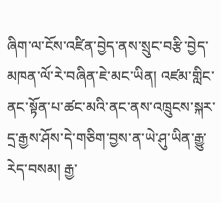ཞིག་ལ་ངོས་འཛིན་བྱེད་ནས་སྲུང་བརྩི་བྱེད་མཁན་ལོ་རེ་བཞིན་ཇེ་མང་ཡིན། འཛམ་གླིང་ནང་སྟོན་པ་ཚང་མའི་ནང་ནས་འཁྲུངས་སྐར་དྲ་རྒྱས་ཤོས་དེ་གཅིག་བྱས་ན་ཡེ་ཤུ་ཡིན་རྒྱུ་རེད་བསམ། རྒྱ་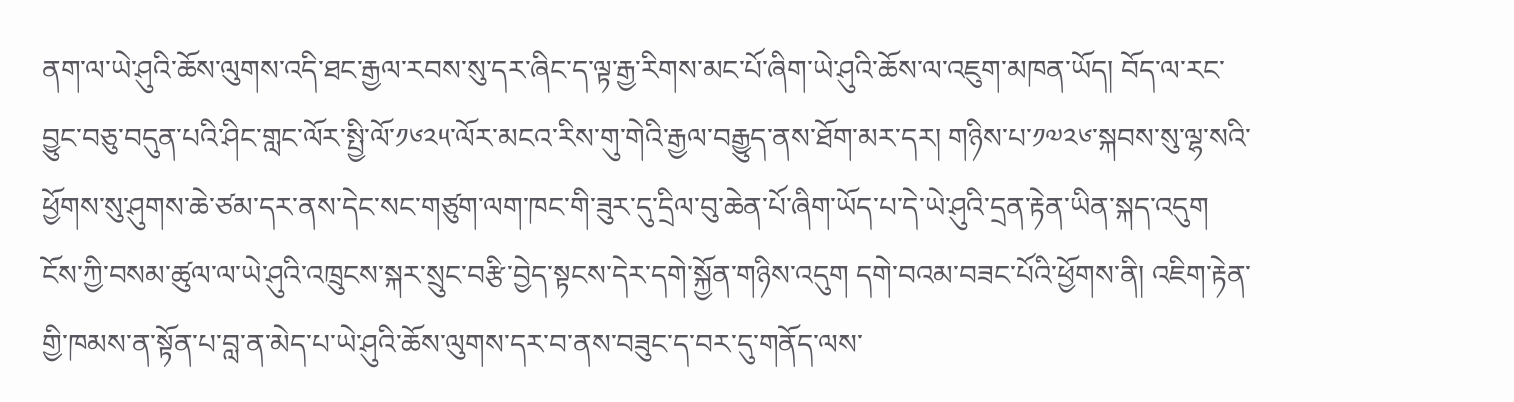ནག་ལ་ཡེ་ཤུའི་ཆོས་ལུགས་འདི་ཐང་རྒྱལ་རབས་སུ་དར་ཞིང་ད་ལྟ་རྒྱ་རིགས་མང་པོ་ཞིག་ཡེ་ཤུའི་ཆོས་ལ་འཇུག་མཁན་ཡོད། བོད་ལ་རང་བྱུང་བཅུ་བདུན་པའི་ཤིང་གླང་ལོར་སྤྱི་ལོ་༡༦༢༥་ལོར་མངའ་རིས་གུ་གེའི་རྒྱལ་བརྒྱུད་ནས་ཐོག་མར་དར། གཉིས་པ་༡༧༢༦་སྐབས་སུ་ལྷ་སའི་ཕྱོགས་སུ་ཤུགས་ཆེ་ཙམ་དར་ནས་དེང་སང་གཙུག་ལག་ཁང་གི་ཟུར་དུ་དྲིལ་བུ་ཆེན་པོ་ཞིག་ཡོད་པ་དེ་ཡེ་ཤུའི་དྲན་རྟེན་ཡིན་སྐད་འདུག
ངོས་ཀྱི་བསམ་ཚུལ་ལ་ཡེ་ཤུའི་འཁྲུངས་སྐར་སྲུང་བརྩི་བྱེད་སྟངས་དེར་དགེ་སྐྱོན་གཉིས་འདུག དགེ་བའམ་བཟང་པོའི་ཕྱོགས་ནི། འཇིག་རྟེན་གྱི་ཁམས་ན་སྟོན་པ་བླ་ན་མེད་པ་ཡེ་ཤུའི་ཆོས་ལུགས་དར་བ་ནས་བཟུང་ད་བར་དུ་གནོད་ལས་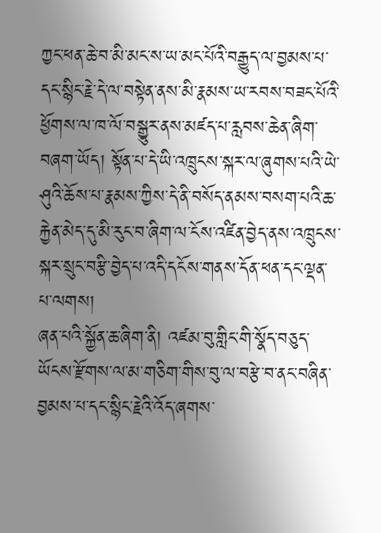ཀྱང་ཕན་ཆེ་བ་མི་མང་ས་ཡ་མང་པོའི་བརྒྱུད་ལ་བྱམས་པ་དང་སྙིང་རྗེ་དེ་ལ་བསྟེན་ནས་མི་རྣམས་ཡ་རབས་བཟང་པོའི་ཕྱོགས་ལ་ཁ་ལོ་བསྒྱུར་ནས་མཛད་པ་རླབས་ཆེན་ཞིག་བཞག་ཡོད། སྟོན་པ་དེ་ཡི་འཁྲུངས་སྐར་ལ་ཞུགས་པའི་ཡེ་ཤུའི་ཆོས་པ་རྣམས་ཀྱིས་དེ་ནི་བསོད་ནམས་བསག་པའི་ཆ་རྐྱེན་མེད་དུ་མི་རུང་བ་ཞིག་ལ་ངོས་འཛིན་བྱེད་ནས་འཁྲུངས་སྐར་སྲུང་བརྩི་བྱེད་པ་འདི་དངོས་གནས་དོན་ཕན་དང་ལྡན་པ་ལགས།
ཞན་པའི་སྐྱོན་ཆ་ཞིག་ནི། འཛམ་བུ་གླིང་གི་སྣོད་བཅུད་ཡོངས་རྫོགས་ལ་མ་གཅིག་གིས་བུ་ལ་བརྩེ་བ་ནང་བཞིན་བྱམས་པ་དང་སྙིང་རྗེའི་འོད་ཞགས་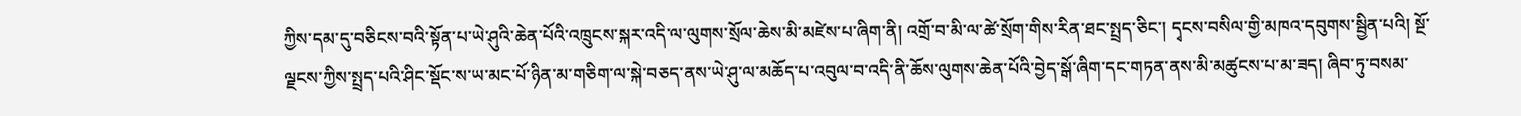ཀྱིས་དམ་དུ་བཅིངས་བའི་སྟོན་པ་ཡེ་ཤུའི་ཆེན་པོའི་འཁྲུངས་སྐར་འདི་ལ་ལུགས་སྲོལ་ཆེས་མི་མཛེས་པ་ཞིག་ནི། འགྲོ་བ་མི་ལ་ཚེ་སྲོག་གིས་རིན་ཐང་སྤྲད་ཅིང་། དྭངས་བསིལ་གྱི་མཁའ་དབུགས་སྦྱིན་པའི། སྔོ་ལྗངས་ཀྱིས་སྤྲད་པའི་ཤིང་སྡོང་ས་ཡ་མང་པོ་ཉིན་མ་གཅིག་ལ་སྐེ་བཅད་ནས་ཡེ་ཤུ་ལ་མཆོད་པ་འབུལ་བ་འདི་ནི་ཆོས་ལུགས་ཆེན་པོའི་བྱེད་སྒོ་ཞིག་དང་གཏན་ནས་མི་མཚུངས་པ་མ་ཟད། ཞིབ་ཏུ་བསམ་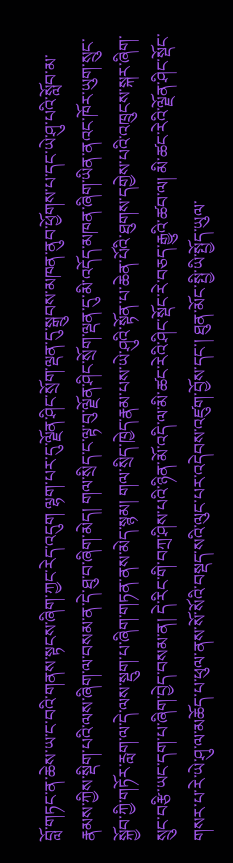བློ་གཏང་ན་ཆེས་ཡ་ང་བའི་གནས་སྟངས་ཞིག་ཀྱང་རེད་འདུག ལྷག་པར་དུ་ལྗོན་ཤིང་སྲོག་ལྡན་དུ་སྒྲུབས་མཁན་ནུབ་ཕྱོགས་པ་དང་ཡེ་ཤུ་པའི་སློབ་མ་རྣམས་ཀྱིས་སྡིག་པའི་ལས་ཞིག་ལ་བསམ་ན་དེ་ཐུ་བ་ཞིག་མེད། གལ་སྲིད་ང་ལྟ་བུ་ལྗོན་ཤིང་སྲོག་ལྡན་དུ་མི་འདོད་མཁན་ཞིག་ཡིན་ནའང་ཁོར་ཡུག་སྲུང་སྐྱོབ་ཀྱི་གཏོར་རླག་ལ་དེ་ལས་སྡུག་པ་ཞིག་གཏན་ནས་མེད་སྙམ། གལ་སྲིད་ཁྱེད་རྣམ་པས་ཡེ་ཤུའི་སྟོན་པ་ཆེན་པོའི་ཐུགས་དགྱེས་པའི་འཁྲུངས་སྐར་ཞིག་སྲུང་བརྩི་ཡང་དག་པ་ཞིག་བྱེད་བསམ་ན། དེ་རིང་གི་བཀྲ་ཤིས་པའི་ཉིན་མོ་འདི་ལ་མི་ཚང་རེའི་ཤིང་སྡོང་རེ་བཅད་རྒྱུའི་ཚབ་ལ། མི་ཚང་རེའི་ལྗོན་ཤིང་སྡོང་གསར་པ་རེ་ཡེ་ཤུ་ལ་མཆོད་པ་ཕུལ་ནས་སོ་སོའི་བསྡད་སའི་ལུང་པར་འདེབས་འཛུག་བྱོས་དང་། ཐུན་མོང་སྤྱི་ཡི་སྤྱོད་ཡུལ་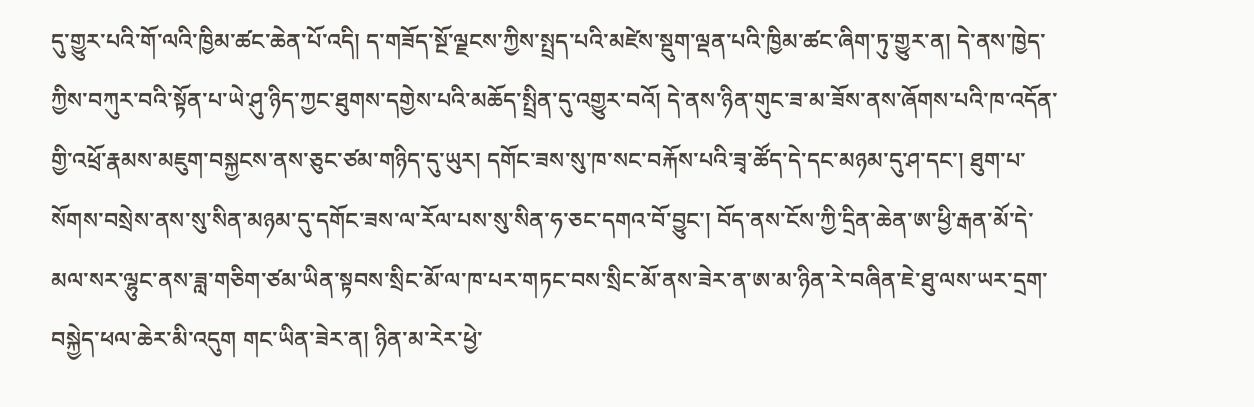དུ་གྱུར་པའི་གོ་ལའི་ཁྱིམ་ཚང་ཆེན་པོ་འདི། ད་གཟོད་སྔོ་ལྗངས་ཀྱིས་སྤྲད་པའི་མཛེས་སྡུག་ལྡན་པའི་ཁྱིམ་ཚང་ཞིག་ཏུ་གྱུར་ན། དེ་ནས་ཁྱེད་ཀྱིས་བཀུར་བའི་སྟོན་པ་ཡེ་ཤུ་ཉིད་ཀྱང་ཐུགས་དགྱེས་པའི་མཆོད་སྤྲིན་དུ་འགྱུར་བའོ། དེ་ནས་ཉིན་གུང་ཟ་མ་ཟོས་ནས་ཞོགས་པའི་ཁ་འདོན་གྱི་འཕྲོ་རྣམས་མཇུག་བསྐྱངས་ནས་ཅུང་ཙམ་གཉིད་དུ་ཡུར། དགོང་ཟས་སུ་ཁ་སང་བརྐོས་པའི་ཟྭ་ཚོད་དེ་དང་མཉམ་དུ་ཤ་དང་། ཐུག་པ་སོགས་བསྲེས་ནས་སུ་སིན་མཉམ་དུ་དགོང་ཟས་ལ་རོལ་པས་སུ་སིན་ཧ་ཅང་དགའ་བོ་བྱུང་། བོད་ནས་ངོས་ཀྱི་དྲིན་ཆེན་ཨ་ཕྱི་རྒན་མོ་དེ་མལ་སར་ལྷུང་ནས་ཟླ་གཅིག་ཙམ་ཡིན་སྟབས་སྲིང་མོ་ལ་ཁ་པར་གཏང་བས་སྲིང་མོ་ནས་ཟེར་ན་ཨ་མ་ཉིན་རེ་བཞིན་ཇེ་ཐུ་ལས་ཡར་དྲག་བསྐྱེད་ཕལ་ཆེར་མི་འདུག གང་ཡིན་ཟེར་ན། ཉིན་མ་རེར་ཕྱེ་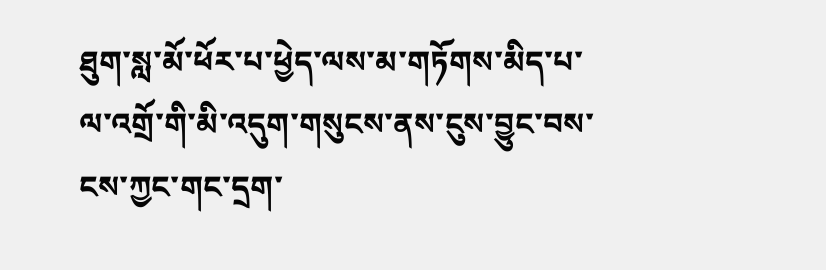ཐུག་སླ་མོ་ཕོར་པ་ཕྱེད་ལས་མ་གཏོགས་མིད་པ་ལ་འགྲོ་གི་མི་འདུག་གསུངས་ནས་ངུས་བྱུང་བས་ངས་ཀྱང་གང་དྲག་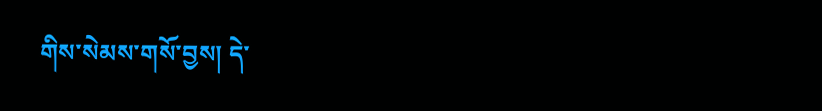གིས་སེམས་གསོ་བྱས། དེ་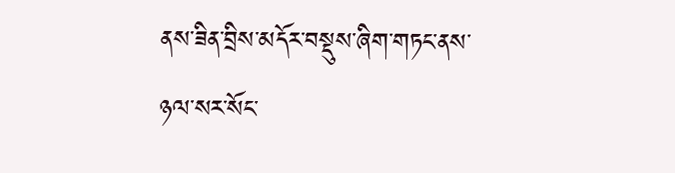ནས་ཟིན་བྲིས་མདོར་བསྡུས་ཞིག་གཏང་ནས་ཉལ་སར་སོང་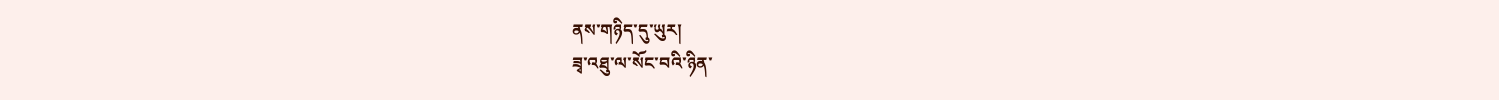ནས་གཉིད་དུ་ཡུར།
ཟྭ་འཐུ་ལ་སོང་བའི་ཉིན་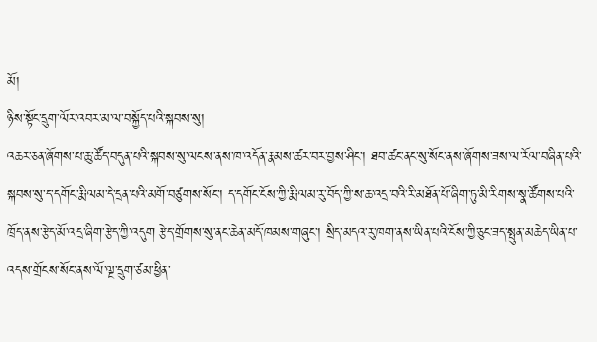མོ།
ཉིས་སྟོང་དྲུག་ལོར་འབར་མ་ལ་བསྐྱོད་པའི་སྐབས་སུ།
འཆར་ཅན་ཞོགས་པ་ཆུ་ཚོད་བདུན་པའི་སྐབས་སུ་ལངས་ནས་ཁ་འདོན་རྣམས་ཚར་བར་བྱས་ཤིང་། ཐབ་ཚང་ནང་སུ་སོང་ནས་ཞོགས་ཟས་ལ་རོལ་བཞིན་པའི་སྐབས་སུ་ད་དགོང་རྨི་ལམ་དེ་དྲན་པའི་མགོ་བཙུགས་སོང་། ད་དགོང་ངོས་ཀྱི་རྨི་ལམ་རུ་བོད་ཀྱི་ས་ཆ་འདྲ་བའི་རི་མཐོན་པོ་ཞིག་ཏུ་མི་རིགས་སྣ་ཚོགས་པའི་ཁྲོད་ནས་རྩེད་མོ་འདྲ་ཞིག་རྩེད་ཀྱི་འདུག རྩེད་གྲོགས་སུ་ནང་ཆེན་མདོ་ཁམས་གཞུང་། སྲིད་མདའ་རུ་ཁག་ནས་ཡིན་པའི་ངོས་ཀྱི་ཅུང་ཟད་སྤུན་མཆེད་ཡིན་པ་འདས་གྲོངས་སོང་ནས་ལོ་ལྔ་དྲུག་ཙམ་ཕྱིན་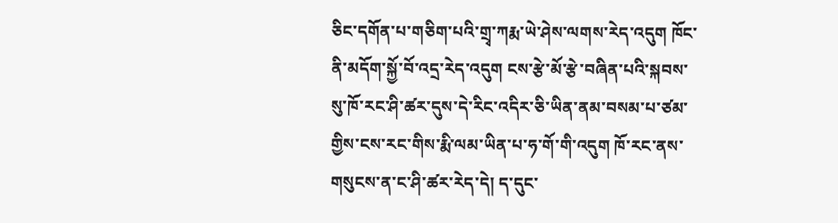ཅིང་དགོན་པ་གཅིག་པའི་གྲྭ་ཀརྨ་ཡེ་ཤེས་ལགས་རེད་འདུག ཁོང་ནི་མདོག་སྐྱོ་བོ་འདྲ་རེད་འདུག ངས་རྩེ་མོ་རྩེ་བཞིན་པའི་སྐབས་སུ་ཁོ་རང་ཤི་ཚར་དུས་དེ་རིང་འདིར་ཅི་ཡིན་ནམ་བསམ་པ་ཙམ་གྱིས་ངས་རང་གིས་རྨི་ལམ་ཡིན་པ་ཧ་གོ་གི་འདུག ཁོ་རང་ནས་གསུངས་ན་ང་ཤི་ཚར་རེད་དེ། ད་དུང་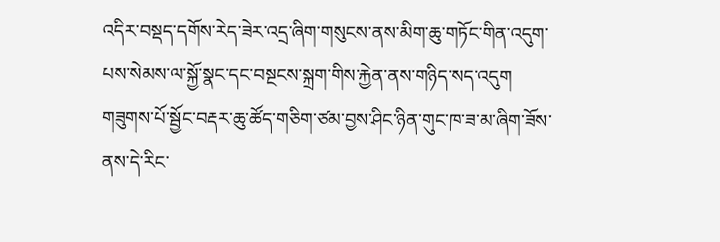འདིར་བསྡད་དགོས་རེད་ཟེར་འདྲ་ཞིག་གསུངས་ནས་མིག་ཆུ་གཏོང་གིན་འདུག་པས་སེམས་ལ་སྐྱོ་སྣང་དང་བསྔངས་སྐྲག་གིས་རྐྱེན་ནས་གཉིད་སད་འདུག གཟུགས་པོ་སྦྱོང་བརྡར་ཆུ་ཚོད་གཅིག་ཙམ་བྱས་ཤིང་ཉིན་གུང་ཁ་ཟ་མ་ཞིག་ཟོས་ནས་དེ་རིང་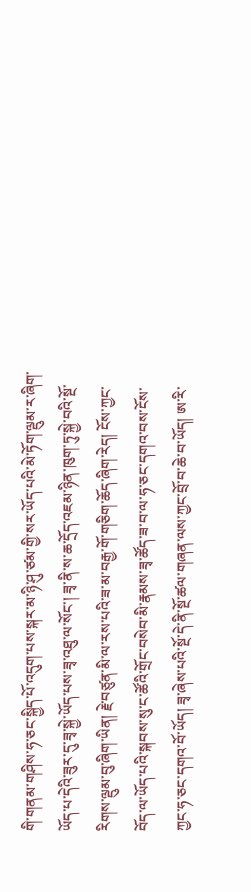གི་གནམ་གཤིས་ཧ་ཅང་སྐྱིད་པོ་འདུག་པས་སྐར་མ་ཉི་ཤུ་ཙམ་གྱི་སར་ཡོད་པའི་མེ་ཏོག་ལྡུམ་ར་ཞིག་ཡོད་པ་དེའི་ཟུར་དུ་ཟྭ་སྐྱེ་ཡོད་པས་ཟྭ་འཐུ་ལ་སོང་། ཟྭ་ནི་ས་ཆ་དྲོད་འཇམ་ཉིན་ཁུག་ཏུ་སྐྱེ་བའི་སྔོ་རིགས་ལྡུམ་བུ་ཞིག་ཡིན། རྗེ་བཙུན་མི་ལ་རས་པའི་ཟ་མ་བརྒྱ་གོ་གཅིག་ཆོད་ཞིག་རེད། ངོས་ཀྱང་བོད་ལ་ཡོད་པའི་སྐབས་སུ་ང་ཚོའི་གྲོང་བསེབ་མི་རྣམས་ཟྭ་ཚོད་ཟ་བ་ལ་ཧ་ཅང་དགའ་བས་ངོས་ཀྱང་ཧ་ཅང་དགའ་བོ་ཡོད། ཟྭ་ཞེས་པའི་སྔོ་དེ་ནི་སྔོ་ཚལ་གཞན་ལས་ཀྱང་བྲོ་བ་ཆེ་བ་ཡོད། ཨ་རི་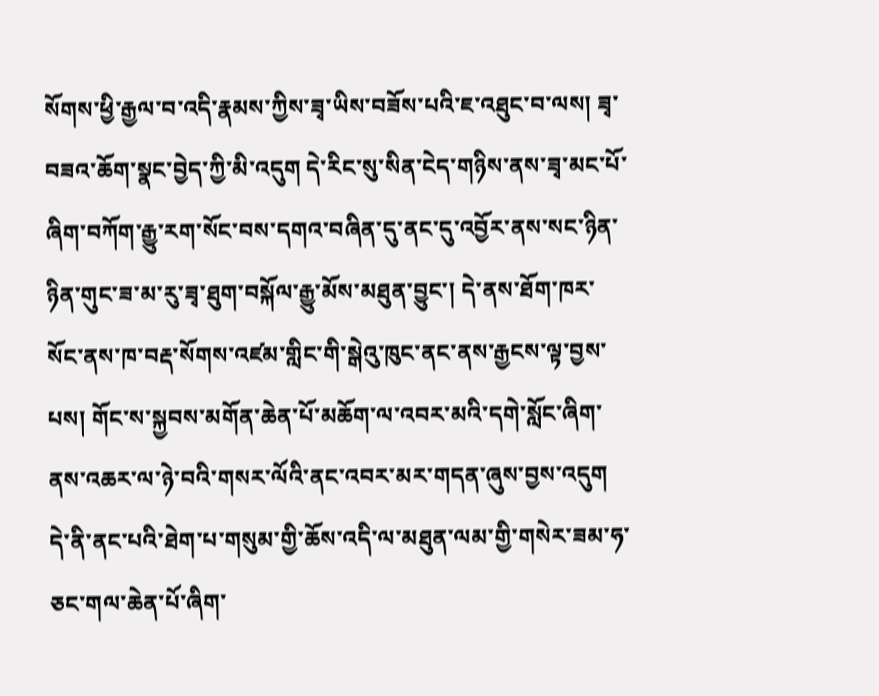སོགས་ཕྱི་རྒྱལ་བ་འདི་རྣམས་ཀྱིས་ཟྭ་ཡིས་བཟོས་པའི་ཇ་འཐུང་བ་ལས། ཟྭ་བཟའ་ཆོག་སྣང་བྱེད་ཀྱི་མི་འདུག དེ་རིང་སུ་སིན་ངེད་གཉིས་ནས་ཟྭ་མང་པོ་ཞིག་བཀོག་རྒྱུ་རག་སོང་བས་དགའ་བཞིན་དུ་ནང་དུ་འབྱོར་ནས་སང་ཉིན་ཉིན་གུང་ཟ་མ་རུ་ཟྭ་ཐུག་བསྐོལ་རྒྱུ་མོས་མཐུན་བྱུང་། དེ་ནས་ཐོག་ཁར་སོང་ནས་ཁ་བརྡ་སོགས་འཛམ་གླིང་གི་སྒེའུ་ཁུང་ནང་ནས་རྒྱངས་ལྟ་བྱས་པས། གོང་ས་སྐྱབས་མགོན་ཆེན་པོ་མཆོག་ལ་འབར་མའི་དགེ་སློང་ཞིག་ནས་འཆར་ལ་ཉེ་བའི་གསར་ལོའི་ནང་འབར་མར་གདན་ཞུས་བྱས་འདུག དེ་ནི་ནང་པའི་ཐེག་པ་གསུམ་གྱི་ཆོས་འདི་ལ་མཐུན་ལམ་གྱི་གསེར་ཟམ་ཧ་ཅང་གལ་ཆེན་པོ་ཞིག་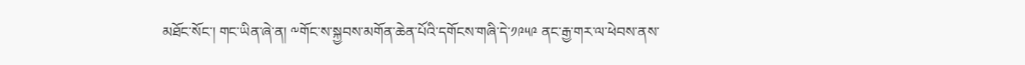མཐོང་སོང་། གང་ཡིན་ཞེ་ན། ༸གོང་ས་སྐྱབས་མགོན་ཆེན་པོའི་དགོངས་གཞི་དེ་༡༩༥༩ ནང་རྒྱ་གར་ལ་ཕེབས་ནས་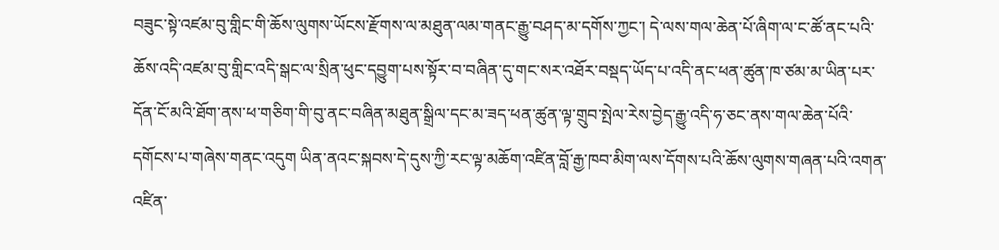བཟུང་སྟེ་འཛམ་བུ་གླིང་གི་ཆོས་ལུགས་ཡོངས་རྫོགས་ལ་མཐུན་ལམ་གནང་རྒྱུ་བཤད་མ་དགོས་ཀྱང་། དེ་ལས་གལ་ཆེན་པོ་ཞིག་ལ་ང་ཚོ་ནང་པའི་ཆོས་འདི་འཛམ་བུ་གླིང་འདི་སྒང་ལ་སྲིན་ཕུང་དབྱུག་པས་སྟོར་བ་བཞིན་དུ་གང་སར་འཐོར་བསྡད་ཡོད་པ་འདི་ནང་ཕན་ཚུན་ཁ་ཙམ་མ་ཡིན་པར་དོན་ངོ་མའི་ཐོག་ནས་ཕ་གཅིག་གི་བུ་ནང་བཞིན་མཐུན་སྒྲིལ་དང་མ་ཟད་ཕན་ཚུན་ལྟ་གྲུབ་སྤེལ་རེས་བྱེད་རྒྱུ་འདི་ཧ་ཅང་ནས་གལ་ཆེན་པོའི་དགོངས་པ་གཞེས་གནང་འདུག ཡིན་ནའང་སྐབས་དེ་དུས་ཀྱི་རང་ལྟ་མཆོག་འཛིན་བློ་རྒྱ་ཁབ་མིག་ལས་དོགས་པའི་ཆོས་ལུགས་གཞན་པའི་འགན་འཛིན་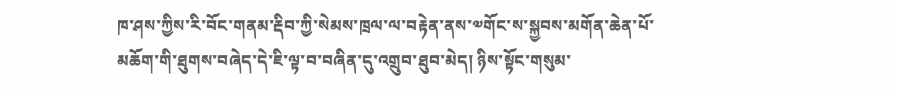ཁ་ཤས་ཀྱིས་རི་བོང་གནམ་རྡིབ་ཀྱི་སེམས་ཁྲལ་ལ་བརྟེན་ནས་༧གོང་ས་སྐྱབས་མགོན་ཆེན་པོ་མཆོག་གི་ཐུགས་བཞེད་དེ་ཇི་ལྟ་བ་བཞིན་དུ་འགྲུབ་ཐུབ་མེད། ཉིས་སྟོང་གསུམ་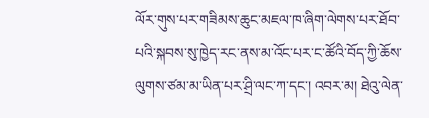ལོར་གུས་པར་གཟིམས་ཆུང་མཇལ་ཁ་ཞིག་ལེགས་པར་ཐོབ་པའི་སྐབས་སུ་ཁྱེད་རང་ནས་མ་འོང་པར་ང་ཚོའི་བོད་ཀྱི་ཆོས་ལུགས་ཙམ་མ་ཡིན་པར་ཤྲི་ལང་ཀ་དང་། འབར་མ། ཐེའུ་ལེན་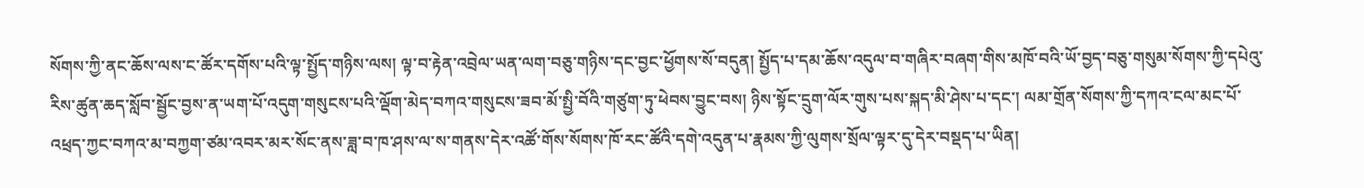སོགས་ཀྱི་ནང་ཆོས་ལས་ང་ཚོར་དགོས་པའི་ལྟ་སྤྱོད་གཉིས་ལས། ལྟ་བ་རྟེན་འབྲེལ་ཡན་ལག་བཅུ་གཉིས་དང་བྱང་ཕྱོགས་སོ་བདུན། སྤྱོད་པ་དམ་ཆོས་འདུལ་བ་གཞིར་བཞག་གིས་མཁོ་བའི་ཡོ་བྱད་བཅུ་གསུམ་སོགས་ཀྱི་དཔེའུ་རིས་ཚུན་ཆད་སློབ་སྦྱོང་བྱས་ན་ཡག་པོ་འདུག་གསུངས་པའི་ལྡོག་མེད་བཀའ་གསུངས་ཟབ་མོ་སྤྱི་བོའི་གཙུག་ཏུ་ཕེབས་བྱུང་བས། ཉིས་སྟོང་དྲུག་ལོར་གུས་པས་སྐད་མི་ཤེས་པ་དང་། ལམ་གྲོན་སོགས་ཀྱི་དཀའ་ངལ་མང་པོ་འཕྲད་ཀྱང་བཀའ་མ་བཀྱག་ཙམ་འབར་མར་སོང་ནས་ཟླ་བ་ཁ་ཤས་ལ་ས་གནས་དེར་འཚོ་གོས་སོགས་ཁོ་རང་ཚོའི་དགེ་འདུན་པ་རྣམས་ཀྱི་ལུགས་སྲོལ་ལྟར་དུ་དེར་བསྡད་པ་ཡིན།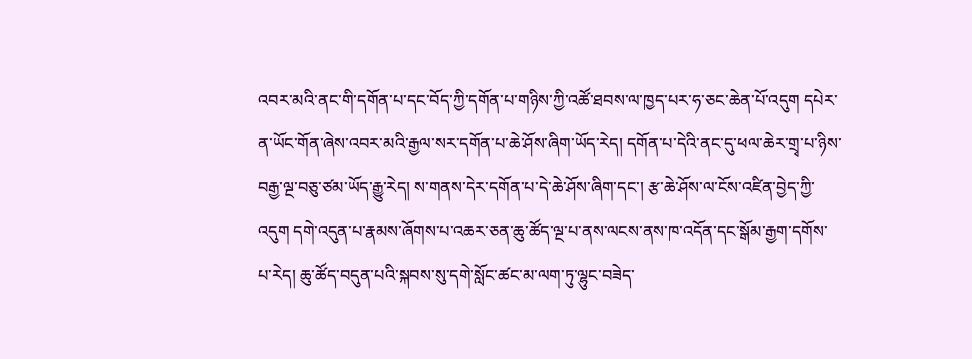འབར་མའི་ནང་གི་དགོན་པ་དང་བོད་ཀྱི་དགོན་པ་གཉིས་ཀྱི་འཚོ་ཐབས་ལ་ཁྱད་པར་ཧ་ཅང་ཆེན་པོ་འདུག དཔེར་ན་ཡོང་གོན་ཞེས་འབར་མའི་རྒྱལ་སར་དགོན་པ་ཆེ་ཤོས་ཞིག་ཡོད་རེད། དགོན་པ་དེའི་ནང་དུ་ཕལ་ཆེར་གྲྭ་པ་ཉིས་བརྒྱ་ལྔ་བཅུ་ཙམ་ཡོད་རྒྱུ་རེད། ས་གནས་དེར་དགོན་པ་དེ་ཆེ་ཤོས་ཞིག་དང་། རྩ་ཆེ་ཤོས་ལ་ངོས་འཛིན་བྱེད་ཀྱི་འདུག དགེ་འདུན་པ་རྣམས་ཞོགས་པ་འཆར་ཅན་ཆུ་ཚོད་ལྔ་པ་ནས་ལངས་ནས་ཁ་འདོན་དང་སྒོམ་རྒྱག་དགོས་པ་རེད། ཆུ་ཚོད་བདུན་པའི་སྐབས་སུ་དགེ་སློང་ཚང་མ་ལག་ཏུ་ལྷུང་བཟེད་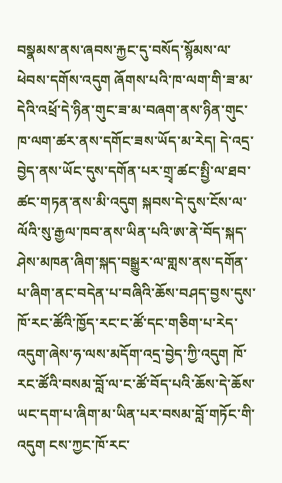བསྣམས་ནས་ཞབས་རྐྱང་དུ་བསོད་སྙོམས་ལ་ཕེབས་དགོས་འདུག ཞོགས་པའི་ཁ་ལག་གི་ཟ་མ་དེའི་འཕྲོ་དེ་ཉིན་གུང་ཟ་མ་བཞག་ནས་ཉིན་གུང་ཁ་ལག་ཚར་ནས་དགོང་ཟས་ཡོད་མ་རེད། དེ་འདྲ་བྱེད་ནས་ཡོང་དུས་དགོན་པར་གྲྭ་ཚང་སྤྱི་ལ་ཐབ་ཚང་གཏན་ནས་མི་འདུག སྐབས་དེ་དུས་ངོས་ལ་ལོའི་སུ་རྒྱལ་ཁབ་ནས་ཡིན་པའི་ཨ་ནེ་བོད་སྐད་ཤེས་མཁན་ཞིག་སྐད་བསྒྱུར་ལ་གླས་ནས་དགོན་པ་ཞིག་ནང་བདེན་པ་བཞིའི་ཆོས་བཤད་བྱས་དུས་ཁོ་རང་ཚོའི་ཁྱོད་རང་ང་ཚོ་དང་གཅིག་པ་རེད་འདུག་ཞེས་ཧ་ལས་མདོག་འདྲ་བྱེད་ཀྱི་འདུག ཁོ་རང་ཚོའི་བསམ་བློ་ལ་ང་ཚོ་བོད་པའི་ཆོས་དེ་ཆོས་ཡང་དག་པ་ཞིག་མ་ཡིན་པར་བསམ་བློ་གཏོང་གི་འདུག ངས་ཀྱང་ཁོ་རང་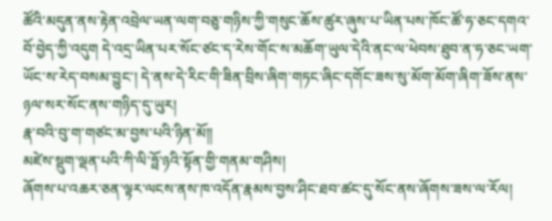ཚོའི་མདུན་ནས་རྟེན་འབྲེལ་ཡན་ལག་བཅུ་གཉིས་ཀྱི་གསུང་ཆོས་ཚུར་ཞུས་པ་ཡིན་པས་ཁོང་ཚོ་ཧ་ཅང་དགའ་བོ་བྱེད་ཀྱི་འདུག དེ་འདྲ་ཡིན་པར་སོང་ཙང་ད་རེས་གོང་ས་མཆོག་ཡུལ་དེའི་ནང་ལ་ཕེབས་ཐུབ་ན་ཧ་ཅང་ཡག་ཡོང་ས་རེད་བསམ་བྱུང་། དེ་ནས་དེ་རིང་གི་ཟིན་བྲིས་ཞིག་གཏང་ཞིང་དགོང་ཟས་སུ་མོག་མོག་ཞིག་ཟོས་ནས་ཉལ་སར་སོང་ནས་གཉིད་དུ་ཡུར།
རྣ་བའི་བུ་ག་གཙང་མ་བྱས་པའི་ཉིན་མོ།།
མཛེས་སྡུག་ལྡན་པའི་ཀི་ལི་ཧྥོ་ཉའི་སྟོན་གྱི་གནམ་གཤིས།
ཞོགས་པ་འཆར་ཅན་ལྟར་ལངས་ནས་ཁ་འདོན་རྣམས་བྱས་ཤིང་ཐབ་ཚང་དུ་སོང་ནས་ཞོགས་ཟས་ལ་རོལ།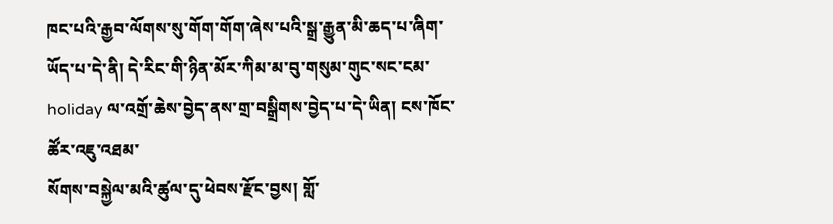ཁང་པའི་རྒྱབ་ལོགས་སུ་གོག་གོག་ཞེས་པའི་སྒྲ་རྒྱུན་མི་ཆད་པ་ཞིག་ཡོད་པ་དེ་ནི། དེ་རིང་གི་ཉིན་མོར་ཀིམ་མ་བུ་གསུམ་གུང་སང་ངམ་ holiday ལ་འགྲོ་ཆེས་བྱེད་ནས་གྲ་བསྒྲིགས་བྱེད་པ་དེ་ཡིན། ངས་ཁོང་ཚོར་འཇུ་འཐམ་
སོགས་བསྐྱེལ་མའི་ཚུལ་དུ་ཕེབས་རྫོང་བྱས། གློ་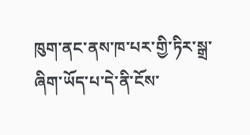ཁུག་ནང་ནས་ཁ་པར་གྱི་ཏིར་སྒྲ་ཞིག་ཡོད་པ་དེ་ནི་ངོས་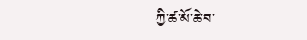ཀྱི་ཚ་མོ་ཆེ་བ་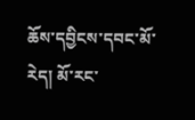ཆོས་དབྱིངས་དབང་མོ་རེད། མོ་རང་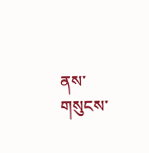ནས་གསུངས་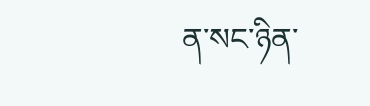ན་སང་ཉིན་